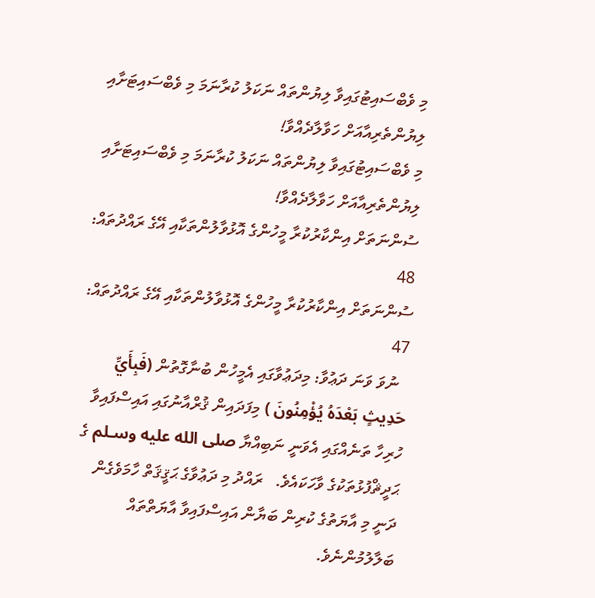މި ވެބްސައިޓުގައިވާ ލިޔުންތައް ނަކަލު ކުރާނަމަ މި ވެބްސައިޓަށާއި ލިޔުންތެރިއާއަށް ހަވާލާދެއްވާ!
މި ވެބްސައިޓުގައިވާ ލިޔުންތައް ނަކަލު ކުރާނަމަ މި ވެބްސައިޓަށާއި ލިޔުންތެރިއާއަށް ހަވާލާދެއްވާ!
ސުންނަތަށް އިންކާރުކުރާ މީހުންގެ އޮޅުވާލުންތަކާއި އޭގެ ރައްދުތައް: 48
ސުންނަތަށް އިންކާރުކުރާ މީހުންގެ އޮޅުވާލުންތަކާއި އޭގެ ރައްދުތައް: 47
  ނުވަ ވަނަ ދަޢުވާ: މިދަޢުވާގައި އެމީހުން ބުނާގޮތުން (فَبِأَيِّ حَدِيثٍ بَعْدَهُ يُؤْمِنُونَ ) މިފަދައިން ޤުރްއާނުގައި އައިސްފައިވާ ހުރިހާ ތަނެއްގައި އެވަނީ ނަބިއްޔާ صلى الله عليه وسـلم ގެ ޙަދީޘްފުޅުތަކުގެ ވާހަކައެވެ.   ރައްދު މި ދަޢުވާގެ ޙަޤީޤަތް ހާމަވެގެން ދަނީ މި އާޔަތުގެ ކުރިން ބަޔާން އައިސްފައިވާ އާޔަތްތައް ބަލާލުމުންނެވެ.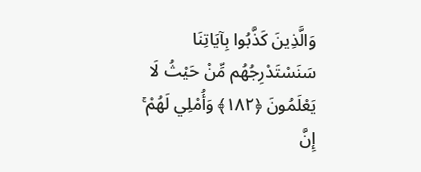وَالَّذِينَ كَذَّبُوا بِآيَاتِنَا سَنَسْتَدْرِجُهُم مِّنْ حَيْثُ لَا يَعْلَمُونَ ﴿١٨٢﴾ وَأُمْلِي لَهُمْ ۚ إِنَّ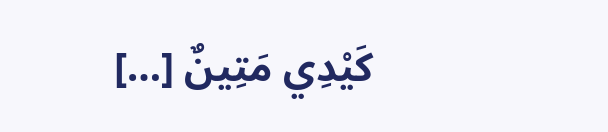كَيْدِي مَتِينٌ […]